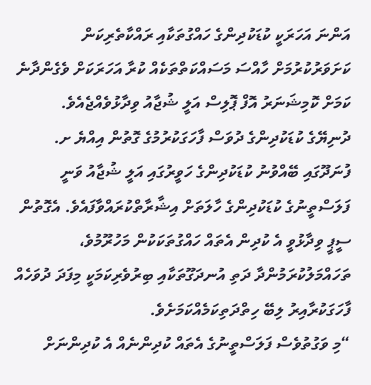އަންނަ އަހަރަކީ ކުޑަކުދިންގެ ހައްގުތަކާއި ރައްކާތެރިކަން ކަށަވަރުކުރުމަށް ހާއްސަ މަސައްކަތްތަކެއް ކުރާ އަހަރަކަށް ވެގެންދާނެ ކަމަށް ކޮމިޝަނަރު އޮފް ޕޮލިސް އަލީ ޝުޖާއު ވިދާޅުވެއްޖެއެވެ.
ދުނިޔޭގެ ކުޑަކުދިންގެ ދުވަސް ފާހަގަކުރުމުގެ ގޮތުން އިއްޔެ ށ. ފުނަދޫގައި ބޭއްވުނު ކުޑަކުދިންގެ ހަވީރުގައި އަލީ ޝުޖާއު ވަނީ ފަލަސްތީނުގެ ކުޑަކުދިންގެ ހާލަތަށް އިޝާރާތްކުރައްވާފައެވެ. އެގޮތުން ސީޕީ ވިދާޅުވީ އެ ކުދިން އެތައް ހައްގުތަކަކުން މަހުރޫމުވެ، ތަހައްމަލުކުރަމުންދާ ދަތި އުނދަގޫތަކާއި ބިރުވެރިކަމަކީ މިފަދަ ދުވަހެއް ފާހަގަކުރާއިރު ލިބޭ ހިތްދަތިކަމެއްކަމަށެވެ.
“މި ވަގުތުވެސް ފަލަސްތީނުގެ އެތައް ކުދިންނެއް އެ ކުދިންނަށް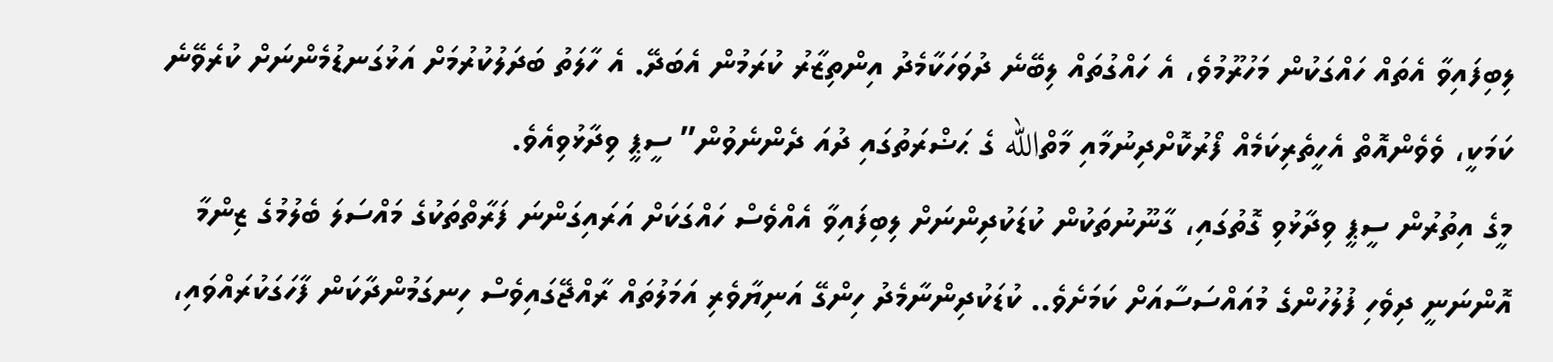ލިބިފައިވާ އެތައް ހައްގަކުން މަހުރޫމުވެ، އެ ހައްގުތައް ލިބޭނެ ދުވަހަކާމެދު އިންތިޒާރު ކުރަމުން އެބަދޭ. އެ ހާލަތު ބަދަލުކުރުމަށް އަޅުގަނޑުމެންނަށް ކުރެވޭނެ ކަމަކީ، ވެވެންއޮތް އެހީތެރިކަމެއް ފޯރުކޮށްދިނުމާއި މާތްالله ގެ ޙަޟްރަތުގައި ދުއަ ދެންނެވުން” ސީޕީ ވިދާޅުވިއެވެ.
މީގެ އިތުރުން ސީޕީ ވިދާޅުވި ގޮތުގައި، ގާނޫނުތަކުން ކުޑަކުދިންނަށް ލިބިފައިވާ އެއްވެސް ހައްގަކަށް އަރައިގަންނަ ފަރާތްތަކުގެ މައްސަލަ ބެލުމުގެ ޒިންމާ އޮންނަނީ ދިވެހި ފުލުހުންގެ މުއައްސަސާއަށް ކަމަށެވެ.. ކުޑަކުދިންނާމެދު ހިންގޭ އަނިޔާވެރި އަމަލުތައް ރާއްޖޭގައިވެސް ހިނގަމުންދާކަން ފާހަގަކުރައްވައި،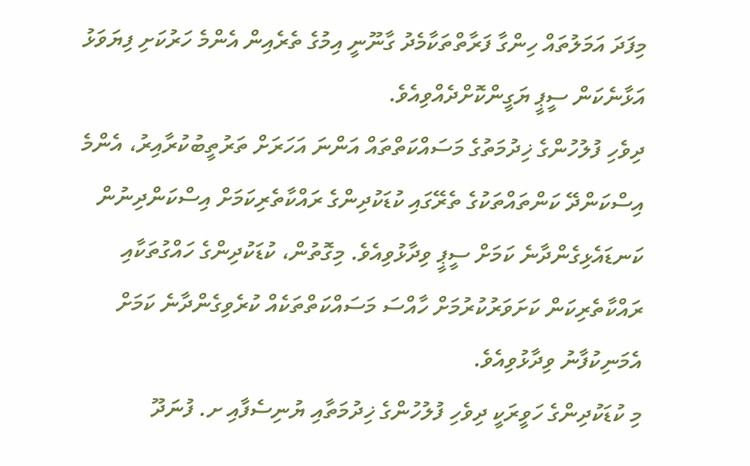މިފަދަ އަމަލުތައް ހިންގާ ފަރާތްތަކާމެދު ގާނޫނީ އިމުގެ ތެރެއިން އެންމެ ހަރުކަށި ފިޔަވަޅު އަޅާނެކަން ސީޕީ ޔަގީންކޮށްދެއްވިއެވެ.
ދިވެހި ފުލުހުންގެ ޚިދުމަތުގެ މަސައްކަތްތައް އަންނަ އަހަރަށް ތަރުތީބުކުރާއިރު، އެންމެ އިސްކަންދޭ ކަންތައްތަކުގެ ތެރޭގައި ކުޑަކުދިންގެ ރައްކާތެރިކަމަށް އިސްކަންދިނުން ކަނޑައެޅިގެންދާނެ ކަމަށް ސީޕީ ވިދާޅުވިއެވެ. މިގޮތުން، ކުޑަކުދިންގެ ހައްގުތަކާއި ރައްކާތެރިކަން ކަށަވަރުކުރުމަށް ހާއްސަ މަސައްކަތްތަކެއް ކުރެވިގެންދާނެ ކަމަށް އެމަނިކުފާނު ވިދާޅުވިއެވެ.
މި ކުޑަކުދިންގެ ހަވީރަކީ ދިވެހި ފުލުހުންގެ ޚިދުމަތާއި ޔުނިސެފާއި ށ. ފުނަދޫ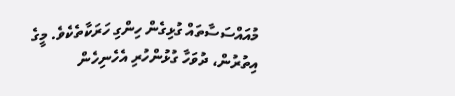މުއައްސަސާތައް ގުޅިގެން ހިންގި ހަރަކާތެކެވެ. މީގެ އިތުރުން، ދުވަހާ ގުޅުންހުރި އެހެނިހެން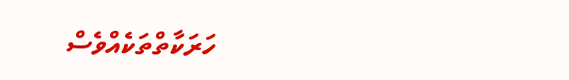ހަރަކާތްތަކެއްވެސް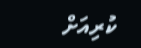ކުރިއަށް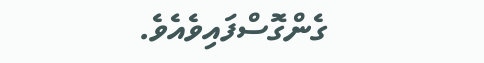ގެންގޮސްފައިވެއެވެ.